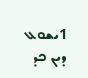1ܝܫܘܥ ܕܝܢ ܟܕ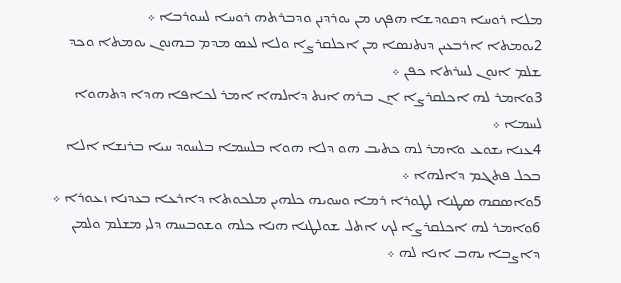ܡܠܐ ܪܘܚܐ ܕܩܘܕܫܐ ܗܦܟ ܡܢ ܝܘܪܕܢܢ ܘܕܒܪܬܗ ܪܘܚܐ ܠܚܘܪܒܐ ܀
2ܝܘܡܬܐ ܐܪܒܥܝܢ ܕܢܬܢܤܐ ܡܢ ܐܟܠܩܪܨܐ ܘܠܐ ܠܥܤ ܡܕܡ ܒܗܢܘܢ ܝܘܡܬܐ ܘܟܕ ܫܠܡ ܐܢܘܢ ܠܚܪܬܐ ܟܦܢ ܀
3ܘܐܡܪ ܠܗ ܐܟܠܩܪܨܐ ܐܢ ܒܪܗ ܐܢܬ ܕܐܠܗܐ ܐܡܪ ܠܟܐܦܐ ܗܕܐ ܕܬܗܘܐ ܠܚܡܐ ܀
4ܥܢܐ ܝܫܘܥ ܘܐܡܪ ܠܗ ܟܬܝܒ ܗܘ ܕܠܐ ܗܘܐ ܒܠܚܡܐ ܒܠܚܘܕ ܚܝܐ ܒܪܢܫܐ ܐܠܐ ܒܟܠ ܦܬܓܡ ܕܐܠܗܐ ܀
5ܘܐܤܩܗ ܤܛܢܐ ܠܛܘܪܐ ܪܡܐ ܘܚܘܝܗ ܟܠܗܝܢ ܡܠܟܘܬܐ ܕܐܪܥܐ ܒܥܕܢܐ ܙܥܘܪܐ ܀
6ܘܐܡܪ ܠܗ ܐܟܠܩܪܨܐ ܠܟ ܐܬܠ ܫܘܠܛܢܐ ܗܢܐ ܟܠܗ ܘܫܘܒܚܗ ܕܠܝ ܡܫܠܡ ܘܠܡܢ ܕܐܨܒܐ ܝܗܒ ܐܢܐ ܠܗ ܀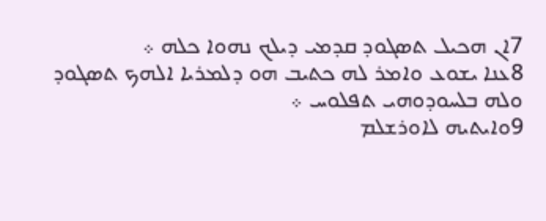7ܐܢ ܗܟܝܠ ܬܤܓܘܕ ܩܕܡܝ ܕܝܠܟ ܢܗܘܐ ܟܠܗ ܀
8ܥܢܐ ܝܫܘܥ ܘܐܡܪ ܠܗ ܟܬܝܒ ܗܘ ܕܠܡܪܝܐ ܐܠܗܟ ܬܤܓܘܕ ܘܠܗ ܒܠܚܘܕܘܗܝ ܬܦܠܘܚ ܀
9ܘܐܝܬܝܗ ܠܐܘܪܫܠܡ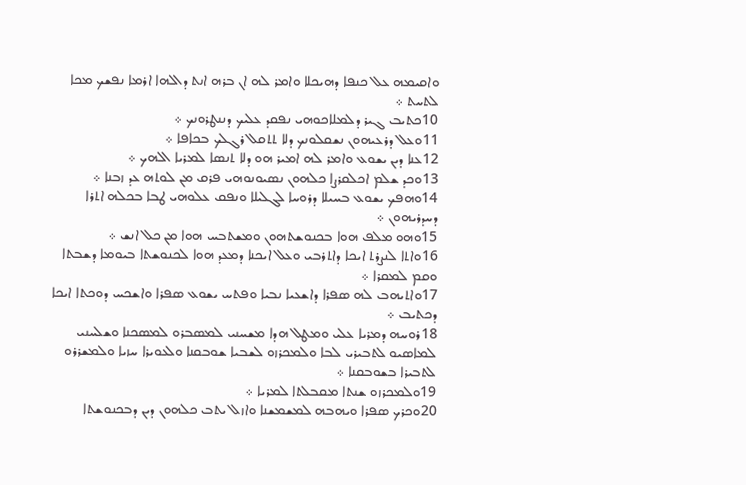ܘܐܩܝܡܗ ܥܠ ܟܢܦܐ ܕܗܝܟܠܐ ܘܐܡܪ ܠܗ ܐܢ ܒܪܗ ܐܢܬ ܕܐܠܗܐ ܐܪܡܐ ܢܦܫܟ ܡܟܐ ܠܬܚܬ ܀
10ܟܬܝܒ ܓܝܪ ܕܠܡܠܐܟܘܗܝ ܢܦܩܕ ܥܠܝܟ ܕܢܢܛܪܘܢܟ ܀
11ܘܥܠ ܕܪܥܝܗܘܢ ܢܫܩܠܘܢܟ ܕܠܐ ܬܬܩܠ ܪܓܠܟ ܒܟܐܦܐ ܀
12ܥܢܐ ܕܝܢ ܝܫܘܥ ܘܐܡܪ ܠܗ ܐܡܝܪ ܗܘ ܕܠܐ ܬܢܤܐ ܠܡܪܝܐ ܐܠܗܟ ܀
13ܘܟܕ ܫܠܡ ܐܟܠܩܪܨܐ ܟܠܗܘܢ ܢܤܝܘܢܘܗܝ ܦܪܩ ܡܢ ܠܘܬܗ ܥܕ ܙܒܢܐ ܀
14ܘܗܦܟ ܝܫܘܥ ܒܚܝܠܐ ܕܪܘܚܐ ܠܓܠܝܠܐ ܘܢܦܩ ܥܠܘܗܝ ܛܒܐ ܒܟܠܗ ܐܬܪܐ ܕܚܕܪܝܗܘܢ ܀
15ܘܗܘ ܡܠܦ ܗܘܐ ܒܟܢܘܫܬܗܘܢ ܘܡܫܬܒܚ ܗܘܐ ܡܢ ܟܠ ܐܢܫ ܀
16ܘܐܬܐ ܠܢܨܪܬ ܐܝܟܐ ܕܐܬܪܒܝ ܘܥܠ ܐܝܟܢܐ ܕܡܥܕ ܗܘܐ ܠܟܢܘܫܬܐ ܒܝܘܡܐ ܕܫܒܬܐ ܘܩܡ ܠܡܩܪܐ ܀
17ܘܐܬܝܗܒ ܠܗ ܤܦܪܐ ܕܐܫܥܝܐ ܢܒܝܐ ܘܦܬܚ ܝܫܘܥ ܤܦܪܐ ܘܐܫܟܚ ܕܘܟܬܐ ܐܝܟܐ ܕܟܬܝܒ ܀
18ܪܘܚܗ ܕܡܪܝܐ ܥܠܝ ܘܡܛܠ ܗܕܐ ܡܫܚܢܝ ܠܡܤܒܪܘ ܠܡܤܟܢܐ ܘܫܠܚܢܝ ܠܡܐܤܝܘ ܠܬܒܝܪܝ ܠܒܐ ܘܠܡܟܪܙܘ ܠܫܒܝܐ ܫܘܒܩܢܐ ܘܠܥܘܝܪܐ ܚܙܝܐ ܘܠܡܫܪܪܘ ܠܬܒܝܪܐ ܒܫܘܒܩܢܐ ܀
19ܘܠܡܟܪܙܘ ܫܢܬܐ ܡܩܒܠܬܐ ܠܡܪܝܐ ܀
20ܘܟܪܟ ܤܦܪܐ ܘܝܗܒܗ ܠܡܫܡܫܢܐ ܘܐܙܠ ܝܬܒ ܟܠܗܘܢ ܕܝܢ ܕܒܟܢܘܫܬܐ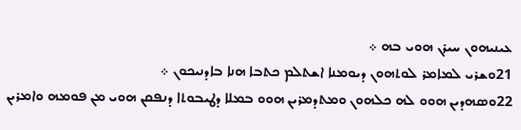ܥܝܢܝܗܘܢ ܚܝܪܢ ܗܘܝ ܒܗ ܀
21ܘܫܪܝ ܠܡܐܡܪ ܠܘܬܗܘܢ ܕܝܘܡܢܐ ܐܫܬܠܡ ܟܬܒܐ ܗܢܐ ܒܐܕܢܝܟܘܢ ܀
22ܘܤܗܕܝܢ ܗܘܘ ܠܗ ܟܠܗܘܢ ܘܡܬܕܡܪܝܢ ܗܘܘ ܒܡܠܐ ܕܛܝܒܘܬܐ ܕܢܦܩܢ ܗܘܝ ܡܢ ܦܘܡܗ ܘܐܡܪܝܢ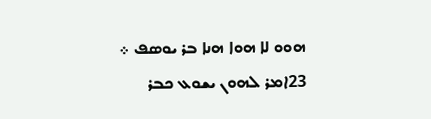ܗܘܘ ܠܐ ܗܘܐ ܗܢܐ ܒܪ ܝܘܤܦ ܀
23ܐܡܪ ܠܗܘܢ ܝܫܘܥ ܟܒܪ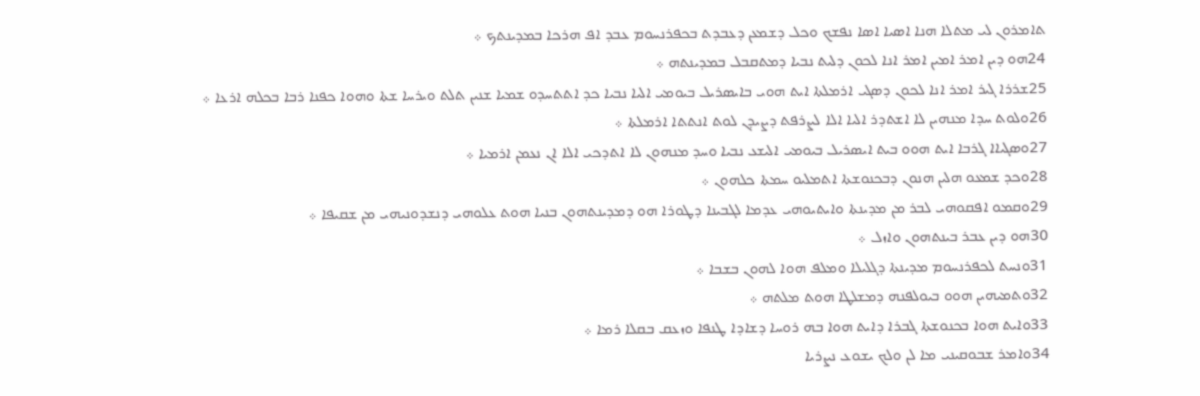ܬܐܡܪܘܢ ܠܝ ܡܬܠܐ ܗܢܐ ܐܤܝܐ ܐܤܐ ܢܦܫܟ ܘܟܠ ܕܫܡܥܢ ܕܥܒܕܬ ܒܟܦܪܢܚܘܡ ܥܒܕ ܐܦ ܗܪܟܐ ܒܡܕܝܢܬܟ ܀
24ܗܘ ܕܝܢ ܐܡܪ ܐܡܝܢ ܐܡܪ ܐܢܐ ܠܟܘܢ ܕܠܝܬ ܢܒܝܐ ܕܡܬܩܒܠ ܒܡܕܝܢܬܗ ܀
25ܫܪܪܐ ܓܝܪ ܐܡܪ ܐܢܐ ܠܟܘܢ ܕܤܓܝ ܐܪܡܠܬܐ ܐܝܬ ܗܘܝ ܒܐܝܤܪܝܠ ܒܝܘܡܝ ܐܠܝܐ ܢܒܝܐ ܟܕ ܐܬܬܚܕܘ ܫܡܝܐ ܫܢܝܢ ܬܠܬ ܘܝܪܚܐ ܫܬܐ ܘܗܘܐ ܟܦܢܐ ܪܒܐ ܒܟܠܗ ܐܪܥܐ ܀
26ܘܠܘܬ ܚܕܐ ܡܢܗܝܢ ܠܐ ܐܫܬܕܪ ܐܠܝܐ ܐܠܐ ܠܨܪܦܬ ܕܨܝܕܢ ܠܘܬ ܐܢܬܬܐ ܐܪܡܠܬܐ ܀
27ܘܤܓܝܐܐ ܓܪܒܐ ܐܝܬ ܗܘܘ ܒܝܬ ܐܝܤܪܝܠ ܒܝܘܡܝ ܐܠܝܫܥ ܢܒܝܐ ܘܚܕ ܡܢܗܘܢ ܠܐ ܐܬܕܟܝ ܐܠܐ ܐܢ ܢܥܡܢ ܐܪܡܝܐ ܀
28ܘܟܕ ܫܡܥܘ ܗܠܝܢ ܗܢܘܢ ܕܒܟܢܘܫܬܐ ܐܬܡܠܝܘ ܚܡܬܐ ܟܠܗܘܢ ܀
29ܘܩܡܘ ܐܦܩܘܗܝ ܠܒܪ ܡܢ ܡܕܝܢܬܐ ܘܐܝܬܝܘܗܝ ܥܕܡܐ ܠܓܒܝܢܐ ܕܛܘܪܐ ܗܘ ܕܡܕܝܢܬܗܘܢ ܒܢܝܐ ܗܘܬ ܥܠܘܗܝ ܕܢܫܕܘܢܝܗܝ ܡܢ ܫܩܝܦܐ ܀
30ܗܘ ܕܝܢ ܥܒܪ ܒܝܢܬܗܘܢ ܘܐܙܠ ܀
31ܘܢܚܬ ܠܟܦܪܢܚܘܡ ܡܕܝܢܬܐ ܕܓܠܝܠܐ ܘܡܠܦ ܗܘܐ ܠܗܘܢ ܒܫܒܐ ܀
32ܘܬܡܝܗܝܢ ܗܘܘ ܒܝܘܠܦܢܗ ܕܡܫܠܛܐ ܗܘܬ ܡܠܬܗ ܀
33ܘܐܝܬ ܗܘܐ ܒܟܢܘܫܬܐ ܓܒܪܐ ܕܐܝܬ ܗܘܐ ܒܗ ܪܘܚܐ ܕܫܐܕܐ ܛܢܦܐ ܘܙܥܩ ܒܩܠܐ ܪܡܐ ܀
34ܘܐܡܪ ܫܒܘܩܝܢܝ ܡܐ ܠܢ ܘܠܟ ܝܫܘܥ ܢܨܪܝܐ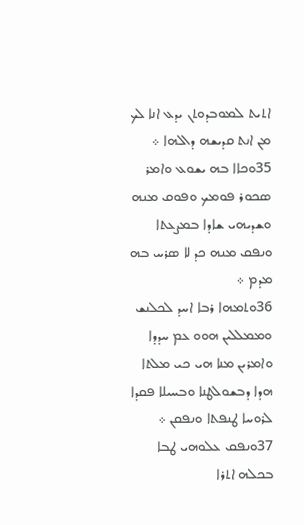ܐܬܝܬ ܠܡܘܒܕܘܬܢ ܝܕܥ ܐܢܐ ܠܟ ܡܢ ܐܢܬ ܩܕܝܫܗ ܕܐܠܗܐ ܀
35ܘܟܐܐ ܒܗ ܝܫܘܥ ܘܐܡܪ ܤܟܘܪ ܦܘܡܟ ܘܦܘܩ ܡܢܗ ܘܫܕܝܗܝ ܫܐܕܐ ܒܡܨܥܬܐ ܘܢܦܩ ܡܢܗ ܟܕ ܠܐ ܤܪܚ ܒܗ ܡܕܡ ܀
36ܘܬܡܗܐ ܪܒܐ ܐܚܕ ܠܟܠܢܫ ܘܡܡܠܠܝܢ ܗܘܘ ܥܡ ܚܕܕܐ ܘܐܡܪܝܢ ܡܢܐ ܗܝ ܟܝ ܡܠܬܐ ܗܕܐ ܕܒܫܘܠܛܢܐ ܘܒܚܝܠܐ ܦܩܕܐ ܠܪܘܚܐ ܛܢܦܬܐ ܘܢܦܩܢ ܀
37ܘܢܦܩ ܥܠܘܗܝ ܛܒܐ ܒܟܠܗ ܐܬܪܐ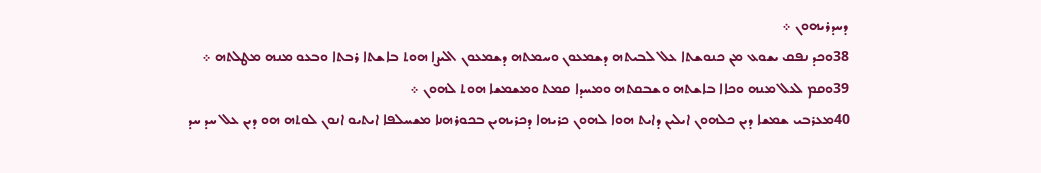ܕܚܕܪܝܗܘܢ ܀
38ܘܟܕ ܢܦܩ ܝܫܘܥ ܡܢ ܟܢܘܫܬܐ ܥܠ ܠܒܝܬܗ ܕܫܡܥܘܢ ܘܚܡܬܗ ܕܫܡܥܘܢ ܐܠܝܨܐ ܗܘܬ ܒܐܫܬܐ ܪܒܬܐ ܘܒܥܘ ܡܢܗ ܡܛܠܬܗ ܀
39ܘܩܡ ܠܥܠ ܡܢܗ ܘܟܐܐ ܒܐܫܬܗ ܘܫܒܩܬܗ ܘܡܚܕܐ ܩܡܬ ܘܡܫܡܫܐ ܗܘܬ ܠܗܘܢ ܀
40ܡܥܪܒܝ ܫܡܫܐ ܕܝܢ ܟܠܗܘܢ ܐܝܠܝܢ ܕܐܝܬ ܗܘܐ ܠܗܘܢ ܟܪܝܗܐ ܕܟܪܝܗܝܢ ܒܟܘܪܗܢܐ ܡܫܚܠܦܐ ܐܝܬܝܘ ܐܢܘܢ ܠܘܬܗ ܗܘ ܕܝܢ ܥܠ ܚܕ ܚܕ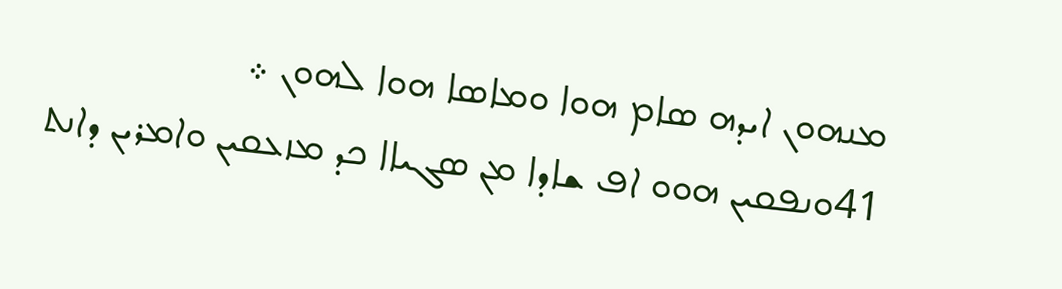ܡܢܗܘܢ ܐܝܕܗ ܤܐܡ ܗܘܐ ܘܡܐܤܐ ܗܘܐ ܠܗܘܢ ܀
41ܘܢܦܩܝܢ ܗܘܘ ܐܦ ܫܐܕܐ ܡܢ ܤܓܝܐܐ ܟܕ ܡܙܥܩܝܢ ܘܐܡܪܝܢ ܕܐܢܬ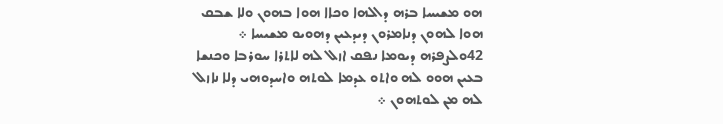ܗܘ ܡܫܝܚܐ ܒܪܗ ܕܐܠܗܐ ܘܟܐܐ ܗܘܐ ܒܗܘܢ ܘܠܐ ܫܒܩ ܗܘܐ ܠܗܘܢ ܕܢܐܡܪܘܢ ܕܝܕܥܝܢ ܕܗܘܝܘ ܡܫܝܚܐ ܀
42ܘܠܨܦܪܗ ܕܝܘܡܐ ܢܦܩ ܐܙܠ ܠܗ ܠܐܬܪܐ ܚܘܪܒܐ ܘܟܢܫܐ ܒܥܝܢ ܗܘܘ ܠܗ ܘܐܬܘ ܥܕܡܐ ܠܘܬܗ ܘܐܚܕܘܗܝ ܕܠܐ ܢܐܙܠ ܠܗ ܡܢ ܠܘܬܗܘܢ ܀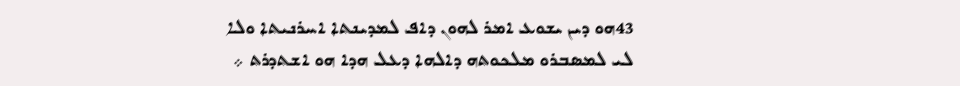43ܗܘ ܕܝܢ ܝܫܘܥ ܐܡܪ ܠܗܘܢ ܕܐܦ ܠܡܕܝܢܬܐ ܐܚܪܢܝܬܐ ܘܠܐ ܠܝ ܠܡܤܒܪܘ ܡܠܟܘܬܗ ܕܐܠܗܐ ܕܥܠ ܗܕܐ ܗܘ ܐܫܬܕܪܬ ܀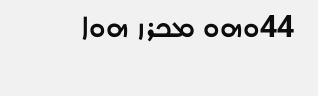44ܘܗܘ ܡܟܪܙ ܗܘܐ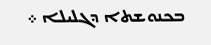ܒܟܢܘܫܬܐ ܕܓܠܝܠܐ ܀